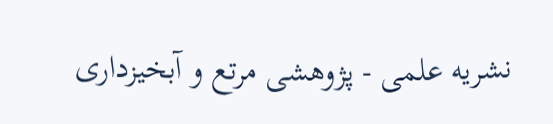نشریه علمی - پژوهشی مرتع و آبخیزداری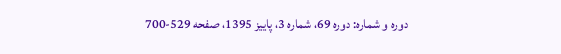دوره و شماره: دوره 69، شماره 3، پاییز 1395، صفحه 529-700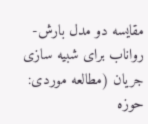مقایسه دو مدل بارش- رواناب برای شبیه سازی جریان (مطالعه موردی: حوزه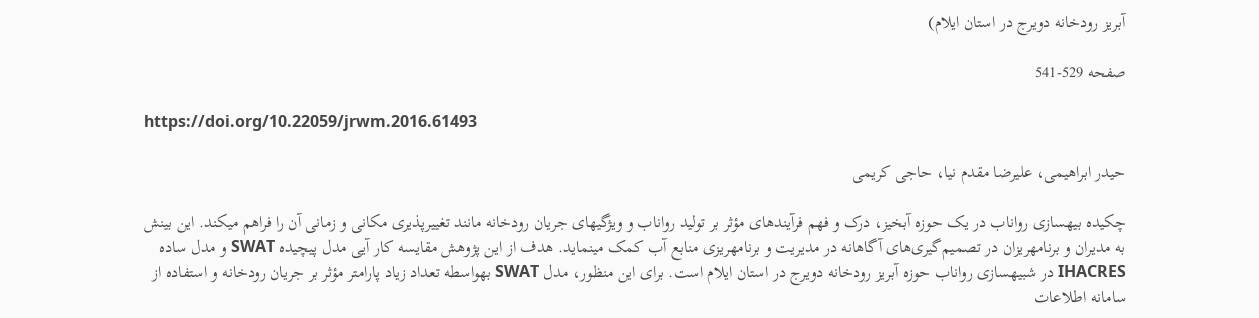آبریز رودخانه دویرج در استان ایلام)

صفحه 529-541

https://doi.org/10.22059/jrwm.2016.61493

حیدر ابراهیمی، علیرضا مقدم نیا، حاجی کریمی

چکیده بیهسازی رواناب در یک حوزه آبخیز، درک و فهم فرآیندهای مؤثر بر تولید رواناب و ویژگیهای جریان رودخانه مانند تغییرپذیری مکانی و زمانی آن را فراهم میکند. این بینش به مدیران و برنامهریزان در تصمیم‌گیری‌های آگاهانه در مدیریت و برنامهریزی منابع آب کمک مینماید. هدف از این پژوهش مقایسه کار آیی مدل پیچیده SWAT و مدل ساده IHACRES در شبیهسازی رواناب حوزه آبریز رودخانه دویرج در استان ایلام است. برای این منظور، مدل SWAT بهواسطه تعداد زیاد پارامتر مؤثر بر جریان رودخانه و استفاده از سامانه اطلاعات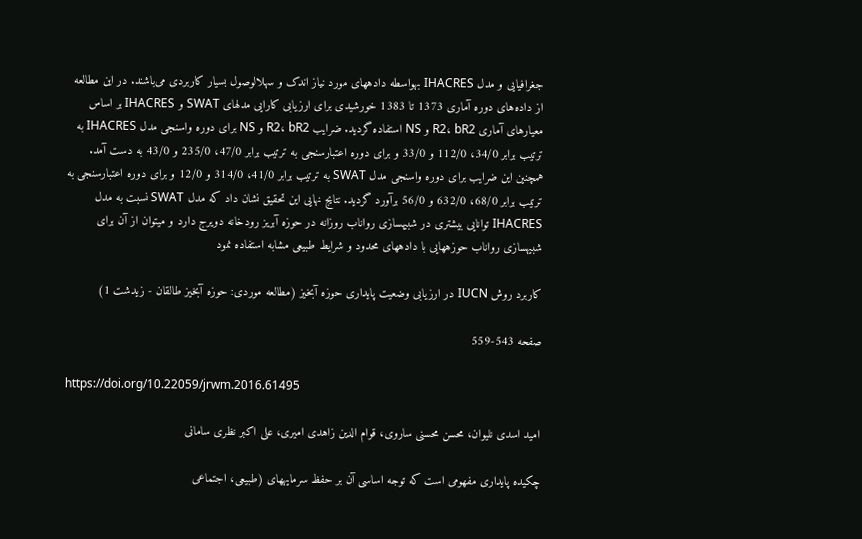جغرافیایی و مدل IHACRES بهواسطه دادههای مورد نیاز اندک و سهلالوصول بسیار کاربردی می‌باشند. در این مطالعه از داده‌های دوره آماری 1373 تا 1383 خورشیدی برای ارزیابی کارایی مدلهای SWAT و IHACRES بر اساس معیارهای آماری R2، bR2 و NS استفاده گردید. ضرایب R2، bR2 و NS برای دوره واسنجی مدل IHACRES به ترتیب برابر 34/0، 112/0 و 33/0 و برای دوره اعتبارسنجی به ترتیب برابر 47/0، 235/0 و 43/0 به دست آمد. همچنین این ضرایب برای دوره واسنجی مدل SWAT به ترتیب برابر 41/0، 314/0 و 12/0 و برای دوره اعتبارسنجی به ترتیب برابر 68/0، 632/0 و 56/0 برآورد گردید. نتایج نهایی این تحقیق نشان داد که مدل SWAT نسبت به مدل IHACRES توانایی بیشتری در شبیهسازی رواناب روزانه در حوزه آبریز رودخانه دویرج دارد و میتوان از آن برای شبیهسازی رواناب حوزههایی با دادههای محدود و شرایط طبیعی مشابه استفاده نمود

کاربرد روش IUCN در ارزیابی وضعیت پایداری حوزه آبخیز (مطالعه موردی: حوزه آبخیز طالقان - زیدشت 1)

صفحه 543-559

https://doi.org/10.22059/jrwm.2016.61495

امید اسدی نلیوان، محسن محسنی ساروی، قوام الدین زاهدی امیری، علی اکبر نظری سامانی

چکیده پایداری مفهومی است که توجه اساسی آن بر حفظ سرمایههای (طبیعی، اجتماعی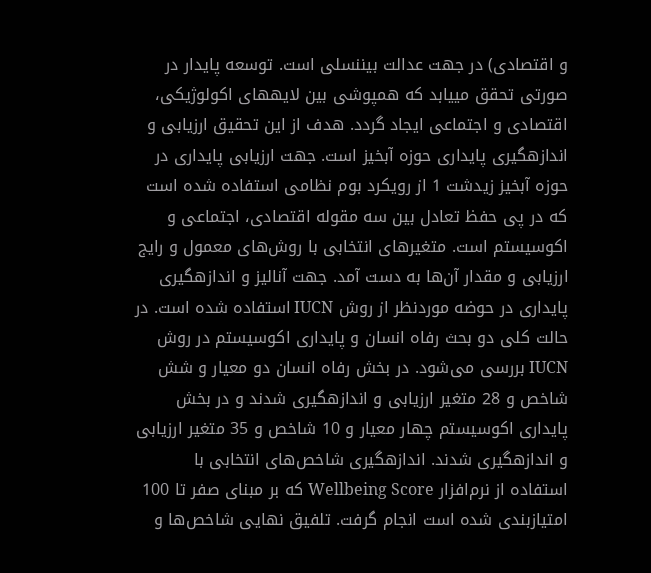و اقتصادی) در جهت عدالت بیننسلی است. توسعه پایدار در صورتی تحقق مییابد که همپوشی بین لایههای اکولوژیکی، اقتصادی و اجتماعی ایجاد گردد. هدف از این تحقیق ارزیابی و اندازهگیری پایداری حوزه آبخیز است. جهت ارزیابی پایداری در حوزه آبخیز زیدشت 1 از رویکرد بوم نظامی استفاده شده است که در پی حفظ تعادل بین سه مقوله اقتصادی، اجتماعی و اکوسیستم است. متغیرهای انتخابی با روش‌های معمول و رایج ارزیابی و مقدار آن‌ها به دست آمد. جهت آنالیز و اندازهگیری پایداری در حوضه موردنظر از روش IUCN استفاده شده است. در حالت کلی دو بحث رفاه انسان و پایداری اکوسیستم در روش IUCN بررسی می‌شود. در بخش رفاه انسان دو معیار و شش شاخص و 28 متغیر ارزیابی و اندازهگیری شدند و در بخش پایداری اکوسیستم چهار معیار و 10 شاخص و 35 متغیر ارزیابی و اندازهگیری شدند. اندازهگیری شاخص‌های انتخابی با استفاده از نرم‌افزار Wellbeing Score که بر مبنای صفر تا 100 امتیازبندی شده است انجام گرفت. تلفیق نهایی شاخص‌ها و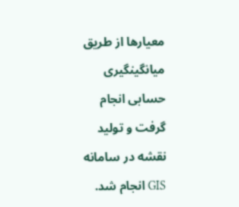معیارها از طریق میانگینگیری حسابی انجام گرفت و تولید نقشه در سامانه GIS انجام شد.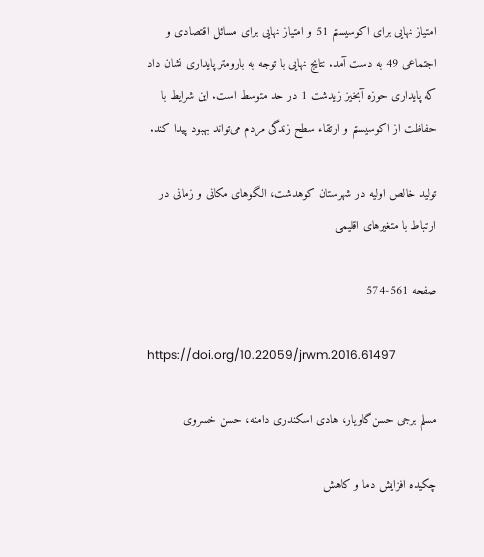امتیاز نهایی برای اکوسیستم 51 و امتیاز نهایی برای مسائل اقتصادی و اجتماعی 49 به دست آمد. نتایج نهایی با توجه به بارومتر پایداری نشان داد که پایداری حوزه آبخیز زیدشت 1 در حد متوسط است. این شرایط با حفاظت از اکوسیستم و ارتقاء سطح زندگی مردم می‌تواند بهبود پیدا کند.

تولید خالص اولیه در شهرستان کوهدشت، الگوهای مکانی و زمانی در ارتباط با متغیرهای اقلیمی

صفحه 561-574

https://doi.org/10.22059/jrwm.2016.61497

مسلم برجی حسن‌گاویار، هادی اسکندری دامنه، حسن خسروی

چکیده افزایش دما و کاهش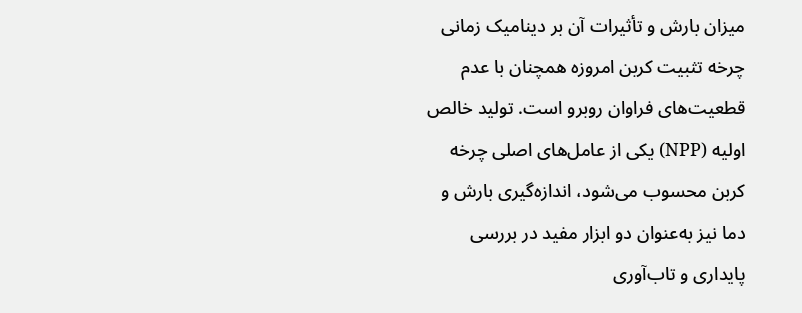میزان بارش و تأثیرات آن بر دینامیک زمانی چرخه تثبیت کربن امروزه همچنان با عدم قطعیت‌های فراوان روبرو است. تولید خالص اولیه (NPP) یکی از عامل‌های اصلی چرخه کربن محسوب می‌شود، اندازه‌گیری بارش و دما نیز به‌عنوان دو ابزار مفید در بررسی پایداری و تاب‌آوری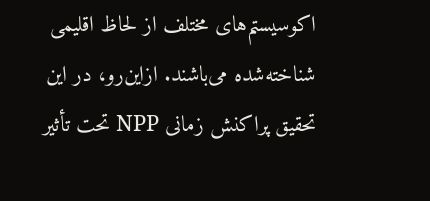اکوسیستم‌های مختلف از لحاظ اقلیمی شناخته‌شده می‌باشند. ازاین‌رو، در این تحقیق پراکنش زمانی NPP تحت تأثیر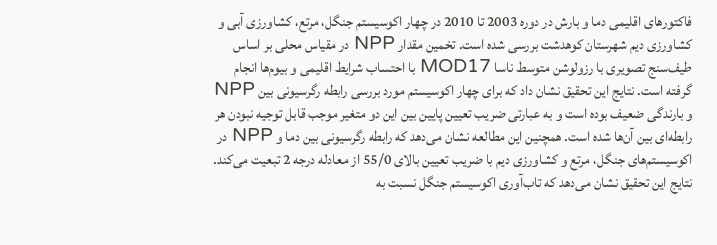فاکتورهای اقلیمی دما و بارش در دوره 2003 تا 2010 در چهار اکوسیستم جنگل، مرتع، کشاورزی آبی و کشاورزی دیم شهرستان کوهدشت بررسی شده است. تخمین مقدار NPP در مقیاس محلی بر اساس طیف‌سنج تصویری با رزولوشن متوسط ناسا MOD17 با احتساب شرایط اقلیمی و بیوم‌ها انجام گرفته است. نتایج این تحقیق نشان داد که برای چهار اکوسیستم مورد بررسی رابطه رگرسیونی بین NPP و بارندگی ضعیف بوده است و به عبارتی ضریب تعیین پایین بین این دو متغیر موجب قابل توجیه نبودن هر رابطه‌ای بین آن‌ها شده است. همچنین این مطالعه نشان می‌دهد که رابطه رگرسیونی بین دما و NPP در اکوسیستم‌های جنگل، مرتع و کشاورزی دیم با ضریب تعیین بالای 55/0 از معادله درجه 2 تبعیت می‌کند. نتایج این تحقیق نشان می‌دهد که تاب‌آوری اکوسیستم جنگل نسبت به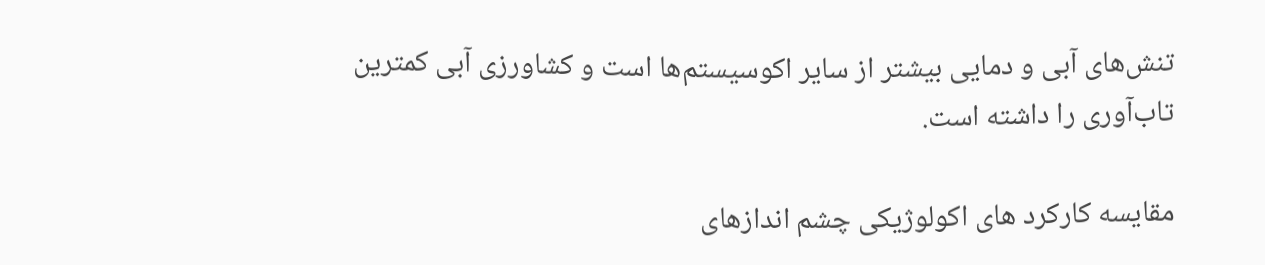تنش‌های آبی و دمایی بیشتر از سایر اکوسیستم‌ها است و کشاورزی آبی کمترین تاب‌آوری را داشته است.

مقایسه کارکرد های اکولوژیکی چشم اندازهای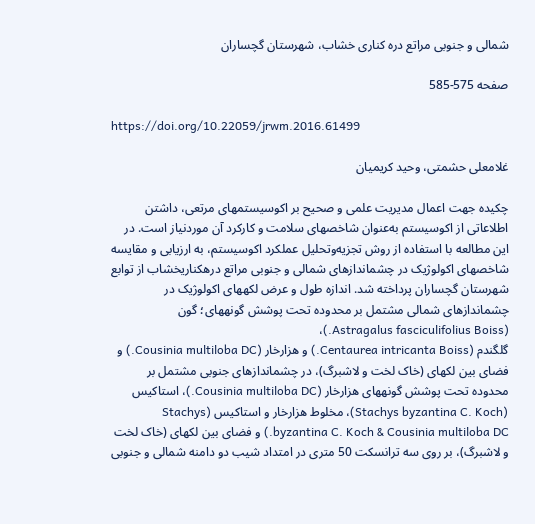شمالی و جنوبی مراتع دره کناری خشاب، شهرستان گچساران

صفحه 575-585

https://doi.org/10.22059/jrwm.2016.61499

غلامعلی حشمتی، وحید کریمیان

چکیده جهت اعمال مدیریت علمی و صحیح بر اکوسیستمهای مرتعی، داشتن اطلاعاتی از اکوسیستم به‌عنوان شاخصهای سلامت و کارکرد آن موردنیاز است. در این مطالعه با استفاده از روش تجزیه‌وتحلیل عملکرد اکوسیستم، به ارزیابی و مقایسه شاخصهای اکولوژیک در چشماندازهای شمالی و جنوبی مراتع درهکناریخشاب از توابع شهرستان گچساران پرداخته شد. اندازه طول و عرض لکههای اکولوژیک در چشماندازهای شمالی مشتمل بر محدوده تحت پوشش گونههای؛ گون (Astragalus fasciculifolius Boiss.)،
گلگندم (Centaurea intricanta Boiss.) و هزارخار (Cousinia multiloba DC.) و فضای بین لکهای (خاک لخت و لاشبرگ)، در چشماندازهای جنوبی مشتمل بر محدوده تحت پوشش گونههای هزارخار (Cousinia multiloba DC.)، استاکیس (Stachys byzantina C. Koch)، مخلوط هزارخار و استاکیس (Stachys byzantina C. Koch & Cousinia multiloba DC.) و فضای بین لکهای (خاک لخت و لاشبرگ)، بر روی سه ترانسکت 50 متری در امتداد شیب دو دامنه شمالی و جنوبی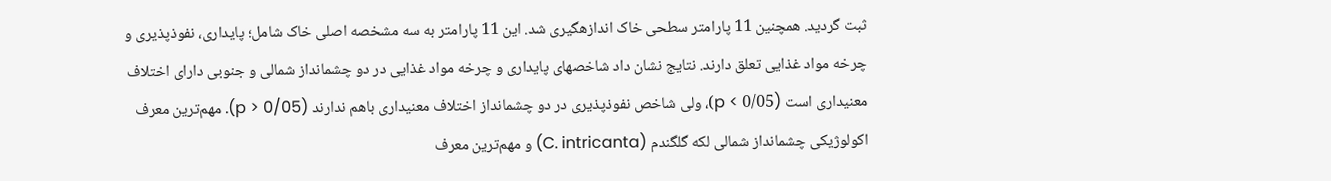ثبت گردید. همچنین 11 پارامتر سطحی خاک اندازهگیری شد. این 11 پارامتر به سه مشخصه اصلی خاک شامل؛ پایداری، نفوذپذیری و چرخه مواد غذایی تعلق دارند. نتایج نشان داد شاخصهای پایداری و چرخه مواد غذایی در دو چشمانداز شمالی و جنوبی دارای اختلاف معنیداری است (p < 0/05)، ولی شاخص نفوذپذیری در دو چشمانداز اختلاف معنیداری باهم ندارند (p > 0/05). مهم‌ترین معرف اکولوژیکی چشمانداز شمالی لکه گلگندم (C. intricanta) و مهم‌ترین معرف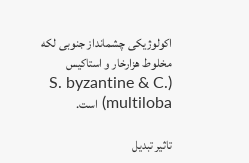اکولوژیکی چشمانداز جنوبی لکه مخلوط هزارخار و استاکیس
(S. byzantine & C. multiloba) است.

تاثیر تبدیل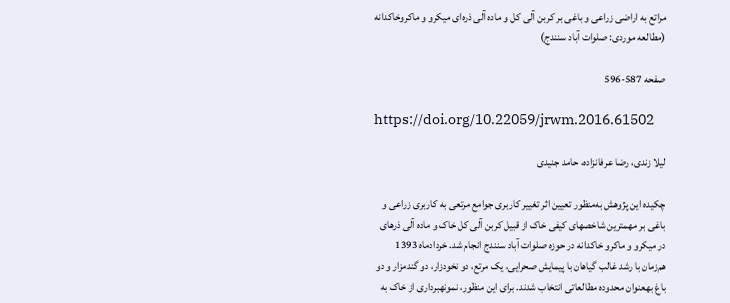مراتع به اراضی زراعی و باغی بر کربن آلی کل و ماده آلی ذره‌ای میکرو و ماکروخاکدانه (مطالعه موردی: صلوات آباد سنندج)

صفحه 587-596

https://doi.org/10.22059/jrwm.2016.61502

لیلا زندی، رضا عرفانزاده، حامد جنیدی

چکیده این پژوهش به‌منظور تعیین اثر تغییر کاربری جوامع مرتعی به کاربری زراعی و باغی بر مهمترین شاخصهای کیفی خاک از قبیل کربن آلی کل خاک و ماده آلی ذرهای در میکرو و ماکرو خاکدانه در حوزه صلوات آباد سنندج انجام شد. خردادماه 1393 هم‌زمان با رشد غالب گیاهان با پیمایش صحرایی، یک مرتع، دو نخودزار، دو گندمزار و دو باغ بهعنوان محدوده مطالعاتی انتخاب شدند. برای این منظور، نمونهبرداری از خاک به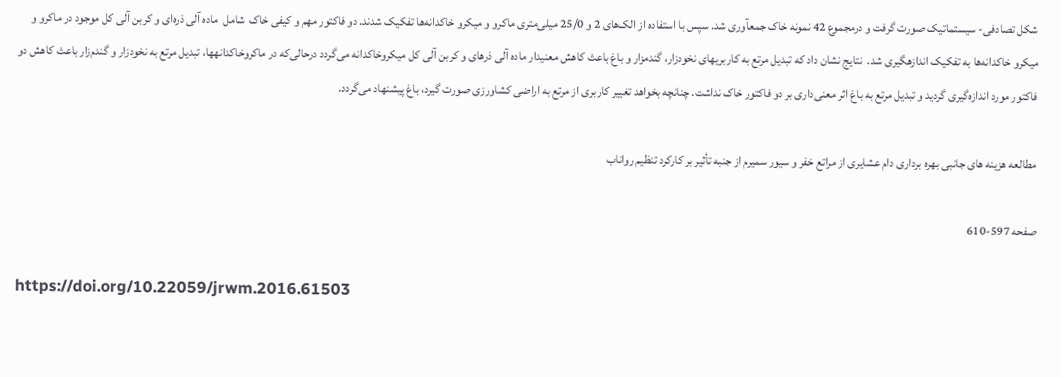شکل تصادفی- سیستماتیک صورت گرفت و درمجموع 42 نمونه خاک جمعآوری شد. سپس با استفاده از الک‌های 2 و 25/0 میلی‌متری ماکرو و میکرو خاکدانه‌ها تفکیک شدند. دو فاکتور مهم و کیفی خاک  شامل  ماده آلی ذره‌ای و کربن آلی کل موجود در ماکرو و میکرو خاکدانه‌ها به تفکیک اندازهگیری شد.  نتایج نشان داد که تبدیل مرتع به کاربریهای نخودزار، گندمزار و باغ باعث کاهش معنیدار ماده آلی ذرهای و کربن آلی کل میکروخاکدانه می‌گردد درحالی‌که در ماکروخاکدانهها، تبدیل مرتع به نخودزار و گندم‌زار باعث کاهش دو فاکتور مورد اندازه‌گیری گردید و تبدیل مرتع به باغ اثر معنی‌داری بر دو فاکتور خاک نداشت. چنانچه بخواهد تغییر کاربری از مرتع به اراضی کشاورزی صورت گیرد، باغ پیشنهاد می‌گردد.

مطالعه هزینه های جانبی بهره برداری دام عشایری از مراتع خفر و سیور سمیرم از جنبه تأثیر بر کارکرد تنظیم رواناب

صفحه 597-610

https://doi.org/10.22059/jrwm.2016.61503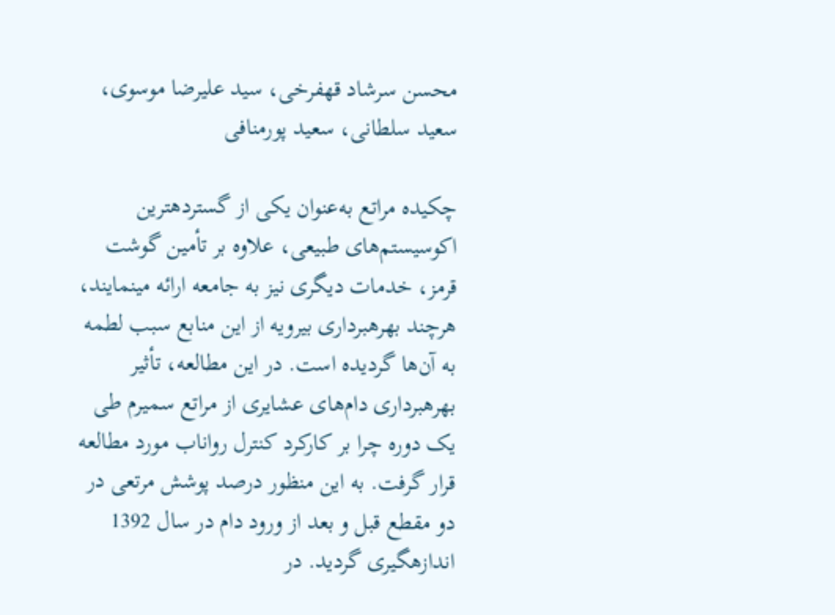محسن سرشاد قهفرخی، سید علیرضا موسوی، سعید سلطانی، سعید پورمنافی

چکیده مراتع به‌عنوان یکی از گستردهترین اکوسیستم‌های طبیعی، علاوه بر تأمین گوشت قرمز، خدمات دیگری نیز به جامعه ارائه مینمایند، هرچند بهرهبرداری بیرویه از این منابع سبب لطمه به آن‌ها گردیده است. در این مطالعه، تأثیر بهرهبرداری دام‌های عشایری از مراتع سمیرم طی یک دوره چرا بر کارکرد کنترل رواناب مورد مطالعه قرار گرفت. به این منظور درصد پوشش مرتعی در دو مقطع قبل و بعد از ورود دام در سال 1392 اندازهگیری گردید. در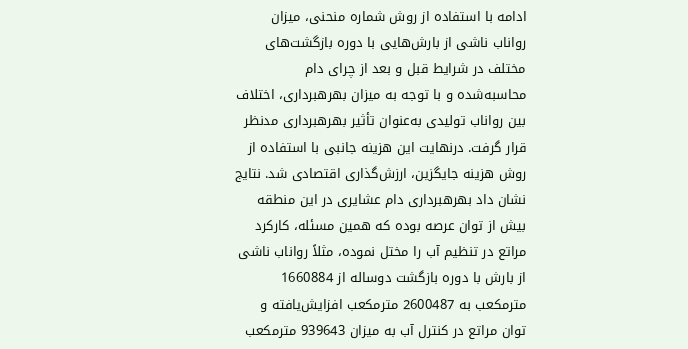ادامه با استفاده از روش شماره منحنی، میزان رواناب ناشی از بارش‌هایی با دوره بازگشت‌های مختلف در شرایط قبل و بعد از چرای دام محاسبه‌شده و با توجه به میزان بهرهبرداری، اختلاف بین رواناب تولیدی به‌عنوان تأثیر بهرهبرداری مدنظر قرار گرفت. درنهایت این هزینه جانبی با استفاده از روش هزینه جایگزین، ارزش‌گذاری اقتصادی شد. نتایج نشان داد بهرهبرداری دام عشایری در این منطقه بیش از توان عرصه بوده که همین مسئله، کارکرد مراتع در تنظیم آب را مختل نموده، مثلاً رواناب ناشی از بارش با دوره بازگشت دوساله از 1660884 مترمکعب به 2600487 مترمکعب افزایش‌یافته و توان مراتع در کنترل آب به میزان 939643 مترمکعب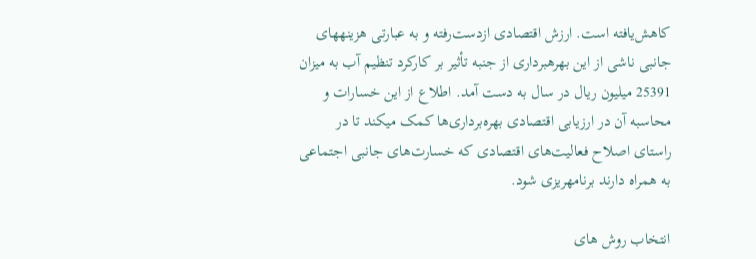کاهش‌یافته است. ارزش اقتصادی ازدست‌رفته و به عبارتی هزینههای جانبی ناشی از این بهرهبرداری از جنبه تأثیر بر کارکرد تنظیم آب به میزان 25391 میلیون ریال در سال به دست آمد. اطلاع از این خسارات و محاسبه آن در ارزیابی اقتصادی بهره‌برداری‌ها کمک میکند تا در راستای اصلاح فعالیت‌های اقتصادی که خسارت‌های جانبی اجتماعی به همراه دارند برنامهریزی شود.

انتخاب روش های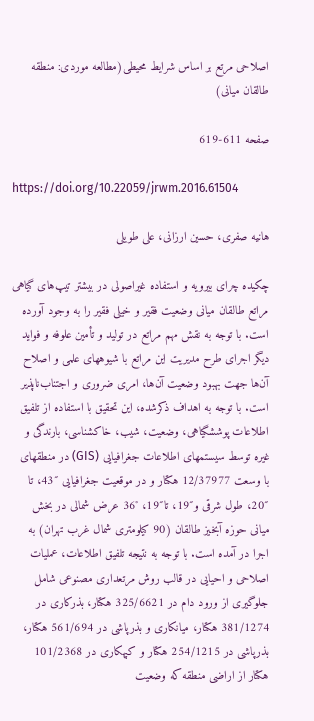اصلاحی مرتع بر اساس شرایط محیطی(مطالعه موردی: منطقه طالقان میانی)

صفحه 611-619

https://doi.org/10.22059/jrwm.2016.61504

هانیه صفری، حسین ارزانی، علی طویلی

چکیده چرای بیرویه و استفاده غیراصولی در بیشتر تیپ‌های گیاهی مراتع طالقان میانی وضعیت فقیر و خیلی فقیر را به وجود آورده است. با توجه به نقش مهم مراتع در تولید و تأمین علوفه و فواید دیگر اجرای طرح مدیریت این مراتع با شیوههای علمی و اصلاح آن‌ها جهت بهبود وضعیت آن‌ها، امری ضروری و اجتناب‌ناپذیر است. با توجه به اهداف ذکرشده، این تحقیق با استفاده از تلفیق اطلاعات پوششگیاهی، وضعیت، شیب، خاکشناسی، بارندگی و غیره توسط سیستمهای اطلاعات جغرافیایی (GIS) در منطقهای با وسعت 12/37977 هکتار و در موقعیت جغرافیایی ˝43، تا ˝20، طول شرقی و˝19، تا˝19، ˚36 عرض شمالی در بخش میانی حوزه آبخیز طالقان (90 کیلومتری شمال غرب تهران) به اجرا در آمده است. با توجه به نتیجه تلفیق اطلاعات، عملیات اصلاحی و احیایی در قالب روش مرتعداری مصنوعی شامل جلوگیری از ورود دام در 325/6621 هکتار، بذرکاری در 381/1274 هکتار، میانکاری و بذرپاشی در 561/694 هکتار، بذرپاشی در 254/1215 هکتار و کپهکاری در 101/2368 هکتار از اراضی منطقه که وضعیت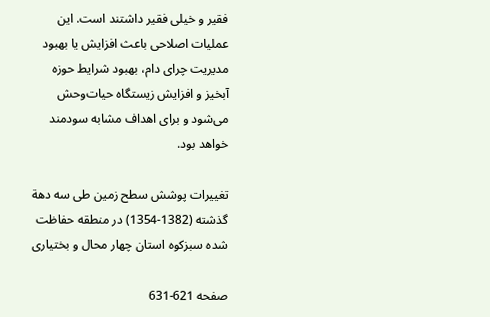فقیر و خیلی فقیر داشتند است. این عملیات اصلاحی باعث افزایش یا بهبود مدیریت چرای دام، بهبود شرایط حوزه آبخیز و افزایش زیستگاه حیات‌وحش می‌شود و برای اهداف مشابه سودمند خواهد بود.

تغییرات پوشش سطح زمین طی سه دهة گذشته (1382-1354) در منطقه حفاظت شده سبزکوه استان چهار محال و بختیاری

صفحه 621-631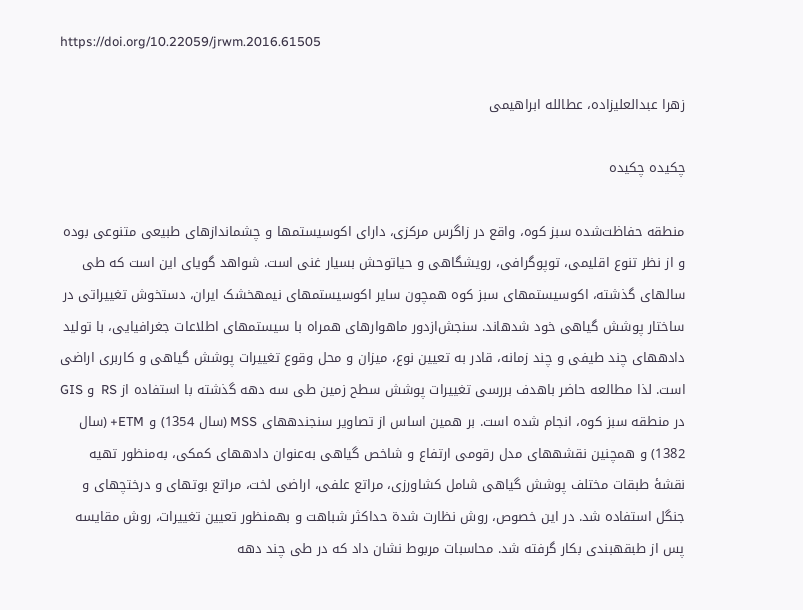https://doi.org/10.22059/jrwm.2016.61505

زهرا عبدالعلیزاده، عطالله ابراهیمی

چکیده چکیده

منطقه حفاظت‌شده سبز کوه، واقع در زاگرس مرکزی، دارای اکوسیستمها و چشماندازهای طبیعی متنوعی بوده و از نظر تنوع اقلیمی، توپوگرافی، رویشگاهی و حیاتوحش بسیار غنی است. شواهد گویای این است که طی سالهای گذشته، اکوسیستمهای سبز کوه همچون سایر اکوسیستمهای نیمهخشک ایران، دستخوش تغییراتی در ساختار پوشش گیاهی خود شدهاند. سنجش‌ازدور ماهوارهای همراه با سیستمهای اطلاعات جغرافیایی، با تولید دادههای چند طیفی و چند زمانه، قادر به تعیین نوع، میزان و محل وقوع تغییرات پوشش گیاهی و کاربری اراضی است. لذا مطالعه حاضر باهدف بررسی تغییرات پوشش سطح زمین طی سه دهه گذشته با استفاده از RS  و GIS در منطقه سبز کوه، انجام شده است. بر همین اساس از تصاویر سنجندههای MSS (سال 1354) و ETM+ (سال 1382) و همچنین نقشههای مدل رقومی ارتفاع و شاخص گیاهی به‌عنوان دادههای کمکی، به‌منظور تهیه نقشۀ طبقات مختلف پوشش گیاهی شامل کشاورزی، مراتع علفی، اراضی لخت، مراتع بوتهای و درختچهای و جنگل استفاده شد. در این خصوص، روش نظارت شدة حداکثر شباهت و بهمنظور تعیین تغییرات، روش مقایسه پس از طبقهبندی بکار گرفته شد. محاسبات مربوط نشان داد که در طی چند دهه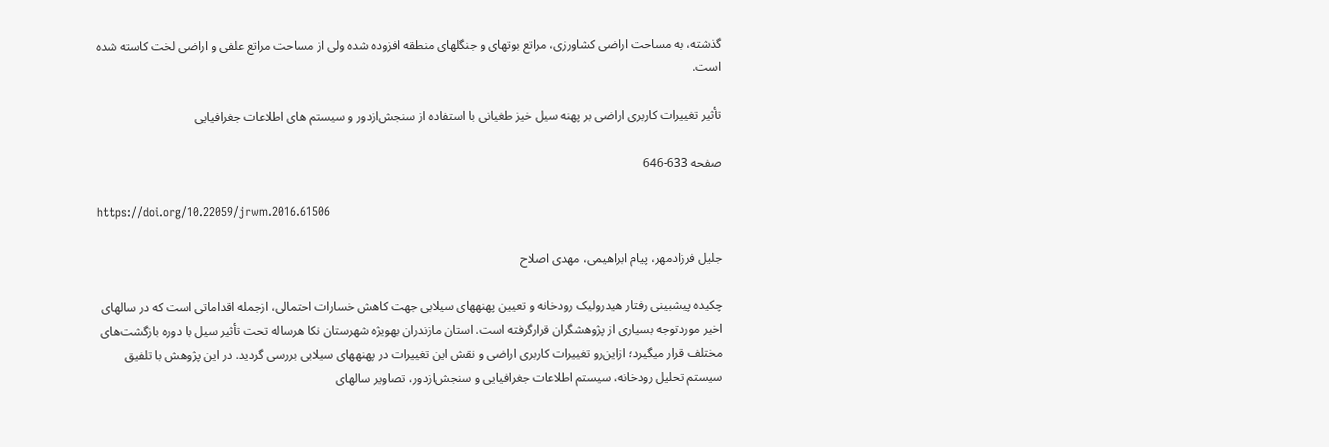گذشته، به مساحت اراضی کشاورزی، مراتع بوتهای و جنگلهای منطقه افزوده شده ولی از مساحت مراتع علفی و اراضی لخت کاسته شده است.

تأثیر تغییرات کاربری اراضی بر پهنه سیل خیز طغیانی با استفاده از سنجش‌ازدور و سیستم های اطلاعات جغرافیایی

صفحه 633-646

https://doi.org/10.22059/jrwm.2016.61506

جلیل فرزادمهر، پیام ابراهیمی، مهدی اصلاح

چکیده پیشبینی رفتار هیدرولیک رودخانه و تعیین پهنههای سیلابی جهت کاهش خسارات احتمالی، ازجمله اقداماتی است که در سالهای اخیر موردتوجه بسیاری از پژوهشگران قرارگرفته است. استان مازندران بهویژه شهرستان نکا هرساله تحت تأثیر سیل با دوره بازگشت‌های مختلف قرار میگیرد؛ ازاین‌رو تغییرات کاربری اراضی و نقش این تغییرات در پهنههای سیلابی بررسی گردید. در این پژوهش با تلفیق سیستم تحلیل رودخانه، سیستم اطلاعات جغرافیایی و سنجش‌ازدور، تصاویر سالهای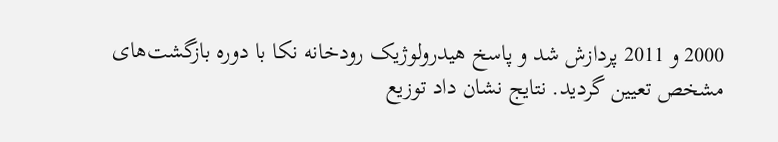2000 و 2011 پردازش شد و پاسخ هیدرولوژیک رودخانه نکا با دوره بازگشت‌های مشخص تعیین گردید. نتایج نشان داد توزیع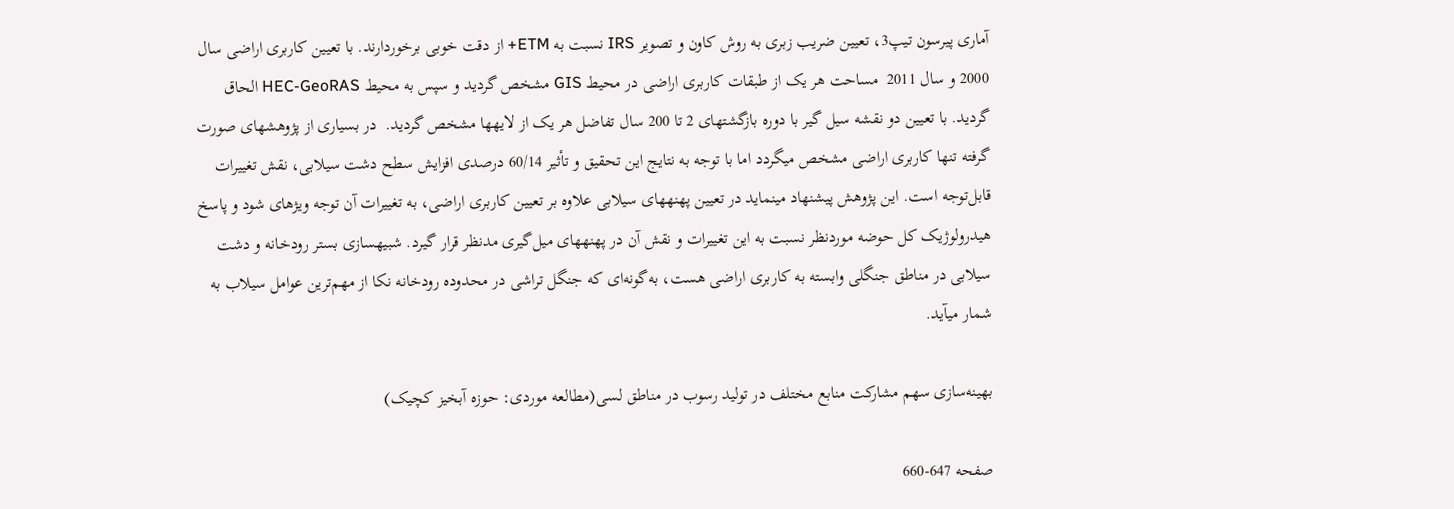آماری پیرسون تیپ3، تعیین ضریب زبری به روش کاون و تصویر IRS نسبت به ETM+ از دقت خوبی برخوردارند. با تعیین کاربری اراضی سال 2000 و سال 2011  مساحت هر یک از طبقات کاربری اراضی در محیط GIS مشخص گردید و سپس به محیط HEC-GeoRAS الحاق گردید. با تعیین دو نقشه سیل گیر با دوره بازگشتهای 2 تا 200 سال تفاضل هر یک از لایهها مشخص گردید.  در بسیاری از پژوهشهای صورت گرفته تنها کاربری اراضی مشخص میگردد اما با توجه به نتایج این تحقیق و تأثیر 60/14 درصدی افزایش سطح دشت سیلابی، نقش تغییرات قابل‌توجه است. این پژوهش پیشنهاد مینماید در تعیین پهنههای سیلابی علاوه بر تعیین کاربری اراضی، به تغییرات آن توجه ویژهای شود و پاسخ هیدرولوژیک کل حوضه موردنظر نسبت به این تغییرات و نقش آن در پهنههای میل‌گیری مدنظر قرار گیرد. شبیهسازی بستر رودخانه و دشت سیلابی در مناطق جنگلی وابسته به کاربری اراضی هست، به‌گونه‌ای که جنگل تراشی در محدوده رودخانه نکا از مهم‌ترین عوامل سیلاب به شمار میآید.

بهینه‌سازی سهم مشارکت منابع مختلف در تولید رسوب در مناطق لسی(مطالعه موردی: حوزه آبخیز کچیک)

صفحه 647-660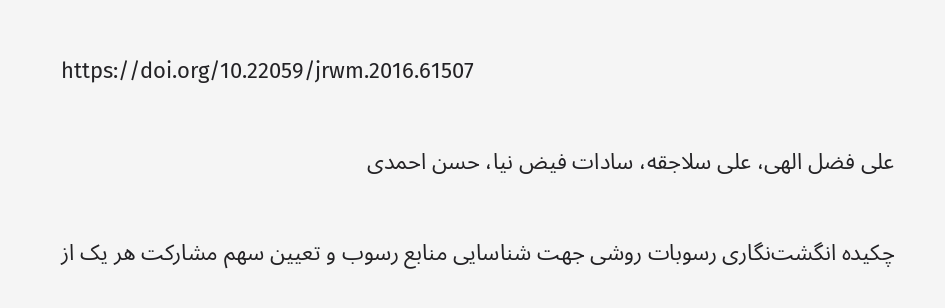https://doi.org/10.22059/jrwm.2016.61507

علی فضل الهی، علی سلاجقه، سادات فیض نیا، حسن احمدی

چکیده انگشت‌نگاری رسوبات روشی جهت شناسایی منابع رسوب و تعیین سهم مشارکت هر یک از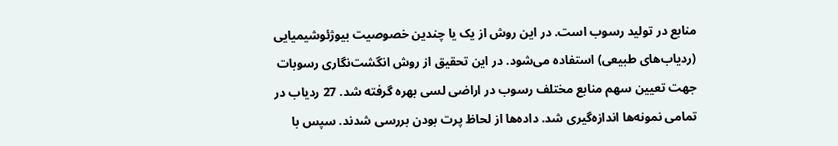منابع در تولید رسوب است. در این روش از یک یا چندین خصوصیت بیوژئوشیمیایی (ردیاب‌های طبیعی) استفاده می‌شود. در این تحقیق از روش انگشت‌نگاری رسوبات جهت تعیین سهم منابع مختلف رسوب در اراضی لسی بهره گرفته شد. 27 ردیاب در تمامی نمونه‌ها اندازه‌گیری شد. داده‌ها از لحاظ پرت بودن بررسی شدند. سپس با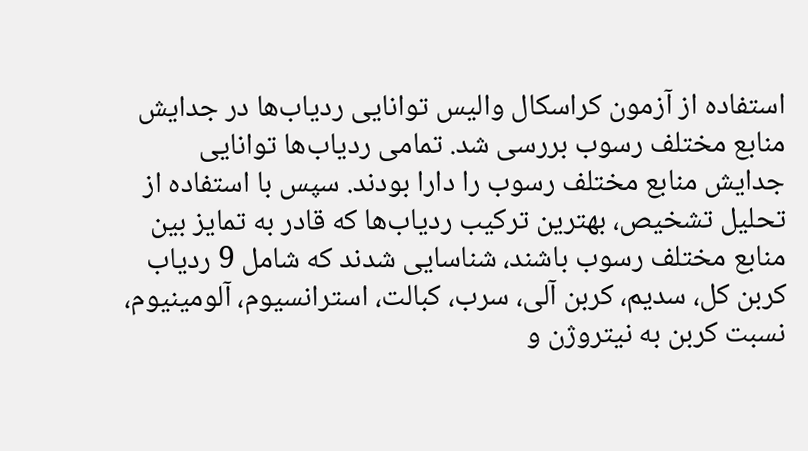استفاده از آزمون کراسکال والیس توانایی ردیاب‌ها در جدایش منابع مختلف رسوب بررسی شد. تمامی ردیاب‌ها توانایی جدایش منابع مختلف رسوب را دارا بودند. سپس با استفاده از تحلیل تشخیص، بهترین ترکیب ردیاب‌ها که قادر به تمایز بین منابع مختلف رسوب باشند، شناسایی شدند که شامل 9 ردیاب کربن کل، سدیم، کربن آلی، سرب، کبالت، استرانسیوم، آلومینیوم، نسبت کربن به نیتروژن و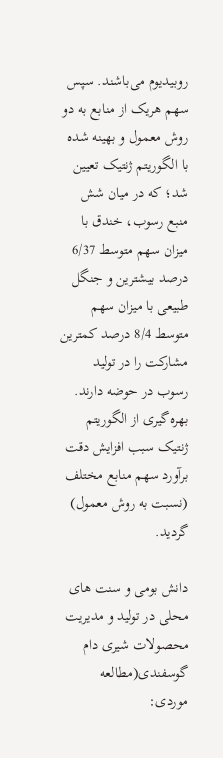روبیدیوم می‌باشند. سپس سهم هریک از منابع به دو روش معمول و بهینه شده با الگوریتم ژنتیک تعیین شد؛ که در میان شش منبع رسوب، خندق با میزان سهم متوسط 6/37 درصد بیشترین و جنگل طبیعی با میزان سهم متوسط 8/4 درصد کمترین مشارکت را در تولید رسوب در حوضه دارند. بهره‌گیری از الگوریتم ژنتیک سبب افزایش دقت برآورد سهم منابع مختلف (نسبت به روش معمول) گردید.

دانش بومی و سنت های محلی در تولید و مدیریت محصولات شیری دام گوسفندی(مطالعه موردی: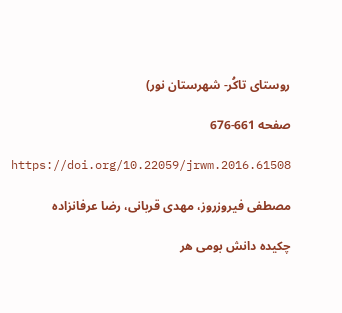روستای تاکُر- شهرستان نور)

صفحه 661-676

https://doi.org/10.22059/jrwm.2016.61508

مصطفی فیروزروز، مهدی قربانی، رضا عرفانزاده

چکیده دانش بومی هر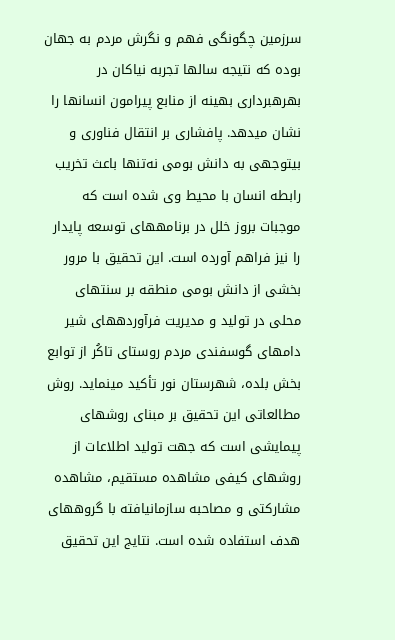سرزمین چگونگی فهم و نگرش مردم به جهان بوده که نتیجه سالها تجربه نیاکان در بهرهبرداری بهینه از منابع پیرامون انسانها را نشان میدهد. پافشاری بر انتقال فناوری و بیتوجهی به دانش بومی نه‌تنها باعث تخریب رابطه انسان با محیط وی شده است که موجبات بروز خلل در برنامههای توسعه پایدار را نیز فراهم آورده است. این تحقیق با مرور بخشی از دانش بومی منطقه بر سنتهای محلی در تولید و مدیریت فرآوردههای شیر دامهای گوسفندی مردم روستای تاکُر از توابع بخش بلده، شهرستان نور تأکید مینماید. روش مطالعاتی این تحقیق بر مبنای روشهای پیمایشی است که جهت تولید اطلاعات از روشهای کیفی مشاهده مستقیم، مشاهده مشارکتی و مصاحبه سازمانیافته با گروههای هدف استفاده شده است. نتایج این تحقیق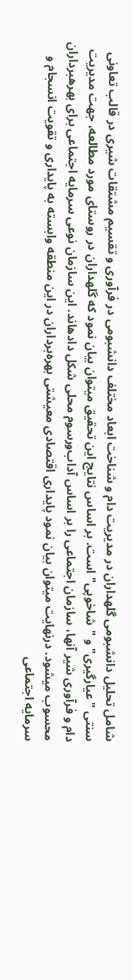شامل تحلیل دانشبومی گلهداران در مدیریت دام و شناخت ابعاد مختلف دانشبومی در فرآوری و تقسیم مشتقات شیری در قالب تعاونی سنتی "عیارگیری" و "شاخوپی" است. بر اساس نتایج این تحقیق میتوان بیان نمود که گلهداران در روستای مورد مطالعه، جهت مدیریت دام و فرآوری شیر آنها، سازمان اجتماعی را بر اساس آداب‌ورسوم محلی شکل دادهاند. این سازمان نوعی سرمایه اجتماعی برای بهرهبرداران محسوب میشود. درنهایت میتوان بیان نمود پایداری اقتصادی معیشتی بهره‌برداران در این منطقه وابسته به پایداری و تقویت انسجام و سرمایه اجتماعی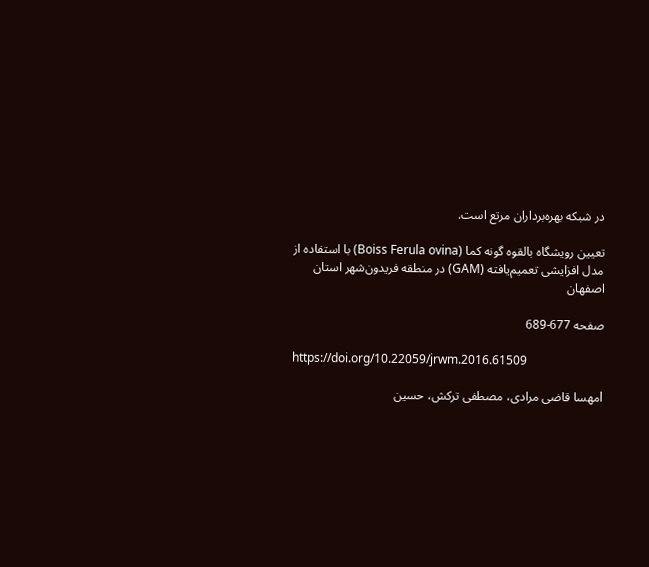در شبکه بهره‌برداران مرتع است.

تعیین رویشگاه بالقوه گونه کما (Boiss Ferula ovina) با استفاده از مدل افزایشی تعمیم‌یافته (GAM) در منطقه فریدون‌شهر استان اصفهان

صفحه 677-689

https://doi.org/10.22059/jrwm.2016.61509

lمهسا قاضی مرادی، مصطفی ترکش، حسین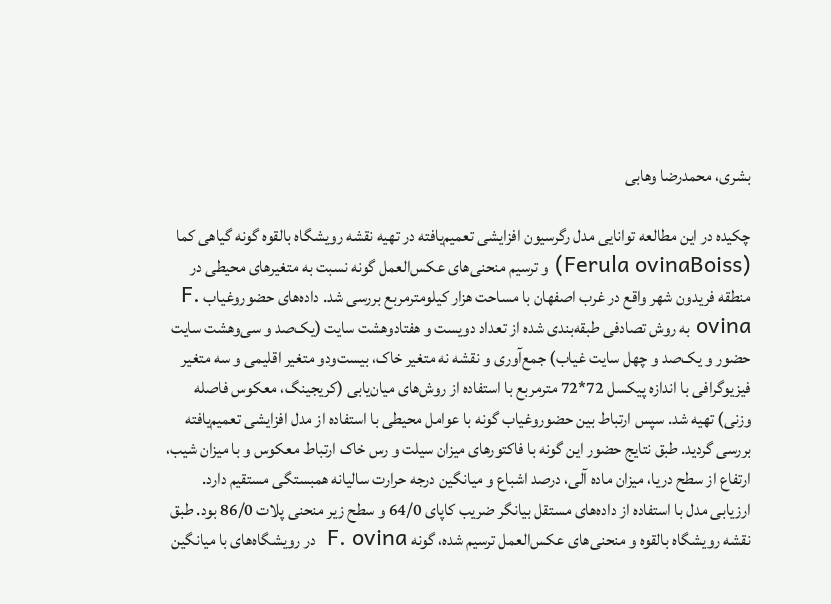بشری، محمدرضا وهابی

چکیده در این مطالعه توانایی مدل رگرسیون افزایشی تعمیم‌یافته در تهیه نقشه رویشگاه بالقوه گونه گیاهی کما (Ferula ovinaBoiss) و ترسیم منحنی‌های عکس‌العمل گونه نسبت به متغیرهای محیطی در منطقه فریدون شهر واقع در غرب اصفهان با مساحت هزار کیلومترمربع بررسی شد. داده‌های حضوروغیاب F. ovina به روش تصادفی طبقه‌بندی شده از تعداد دویست و هفتادوهشت سایت (یک‌صد و سی‌وهشت سایت حضور و یک‌صد و چهل سایت غیاب) جمع‌آوری و نقشه نه متغیر خاک، بیست‌ودو متغیر اقلیمی و سه متغیر فیزیوگرافی با اندازه پیکسل 72*72 مترمربع با استفاده از روش‌های میان‌یابی (کریجینگ، معکوس فاصله وزنی) تهیه شد. سپس ارتباط بین حضوروغیاب گونه با عوامل محیطی با استفاده از مدل افزایشی تعمیم‌یافته بررسی گردید. طبق نتایج حضور این گونه با فاکتورهای میزان سیلت و رس خاک ارتباط معکوس و با میزان شیب، ارتفاع از سطح دریا، میزان ماده آلی، درصد اشباع و میانگین درجه حرارت سالیانه همبستگی مستقیم دارد. ارزیابی مدل با استفاده از داده‌های مستقل بیانگر ضریب کاپای 64/0 و سطح زیر منحنی پلات 86/0 بود. طبق نقشه رویشگاه بالقوه و منحنی‌های عکس‌العمل ترسیم شده، گونه F. ovina  در رویشگاه‌های با میانگین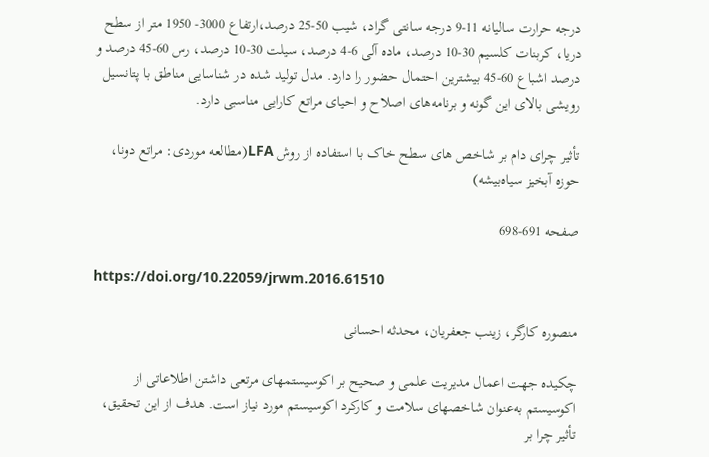درجه حرارت سالیانه 11-9 درجه سانتی گراد، شیب 50-25 درصد،ارتفاع 3000- 1950 متر از سطح دریا، کربنات کلسیم 30-10 درصد، ماده آلی 6-4 درصد، سیلت 30-10 درصد، رس 60-45 درصد و درصد اشباع 60-45 بیشترین احتمال حضور را دارد. مدل تولید شده در شناسایی مناطق با پتانسیل رویشی بالای این گونه و برنامه‌های اصلاح و احیای مراتع کارایی مناسبی دارد.

تأثیر چرای دام بر شاخص های سطح خاک با استفاده از روش LFA(مطالعه موردی: مراتع دونا، حوزه آبخیز سیاه‌بیشه)

صفحه 691-698

https://doi.org/10.22059/jrwm.2016.61510

منصوره کارگر، زینب جعفریان، محدثه احسانی

چکیده جهت اعمال مدیریت علمی و صحیح بر اکوسیستمهای مرتعی داشتن اطلاعاتی از اکوسیستم به‌عنوان شاخصهای سلامت و کارکرد اکوسیستم مورد نیاز است. هدف از این تحقیق، تأثیر چرا بر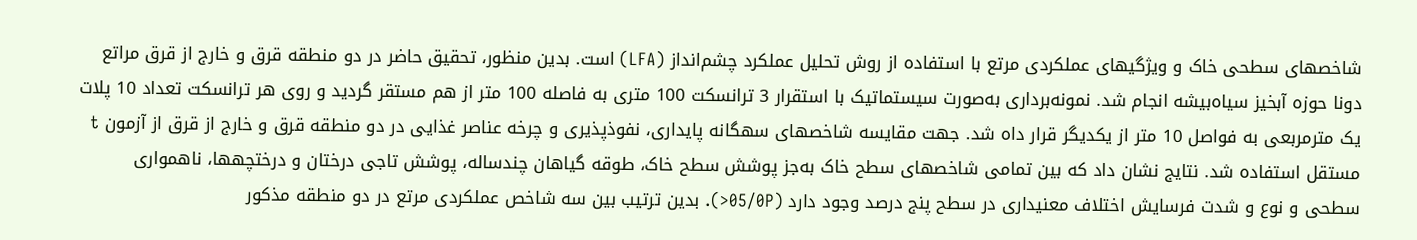شاخصهای سطحی خاک و ویژگیهای عملکردی مرتع با استفاده از روش تحلیل عملکرد چشم‌انداز (LFA) است. بدین منظور، تحقیق حاضر در دو منطقه قرق و خارج از قرق مراتع دونا حوزه آبخیز سیاه‌بیشه انجام شد. نمونه‌برداری به‌صورت سیستماتیک با استقرار 3 ترانسکت 100 متری به فاصله 100 متر از هم مستقر گردید و روی هر ترانسکت تعداد 10 پلات یک مترمربعی به فواصل 10 متر از یکدیگر قرار داه شد. جهت مقایسه شاخصهای سهگانه پایداری، نفوذپذیری و چرخه عناصر غذایی در دو منطقه قرق و خارج از قرق از آزمون t مستقل استفاده شد. نتایج نشان داد که بین تمامی شاخصهای سطح خاک به‌جز پوشش سطح خاک، طوقه گیاهان چندساله، پوشش تاجی درختان و درختچهها، ناهمواری سطحی و نوع و شدت فرسایش اختلاف معنیداری در سطح پنج درصد وجود دارد (05/0P<). بدین ترتیب بین سه شاخص عملکردی مرتع در دو منطقه مذکور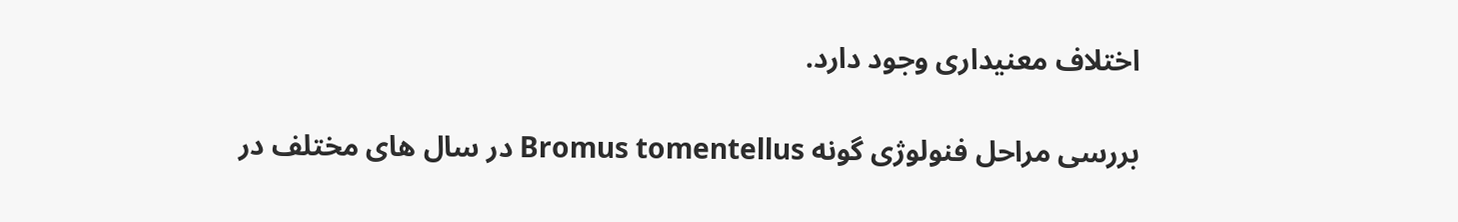اختلاف معنیداری وجود دارد.

بررسی مراحل فنولوژی گونه Bromus tomentellus در سال های مختلف در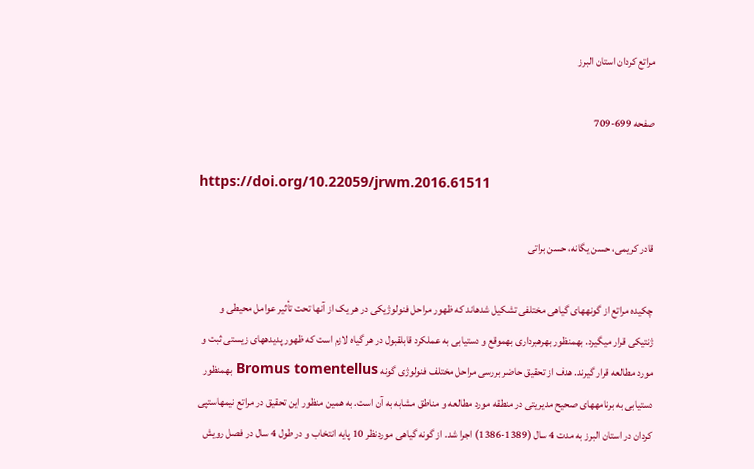مراتع کردان استان البرز

صفحه 699-709

https://doi.org/10.22059/jrwm.2016.61511

قادر کریمی، حسن یگانه، حسن براتی

چکیده مراتع از گونههای گیاهی مختلفی تشکیل شدهاند که ظهور مراحل فنولوژیکی در هر یک از آنها تحت تأثیر عوامل محیطی و ژنتیکی قرار میگیرد. بهمنظور بهرهبرداری بهموقع و دستیابی به عملکرد قابلقبول در هر گیاه لازم است که ظهور پدیدههای زیستی ثبت و مورد مطالعه قرار گیرند. هدف از تحقیق حاضر بررسی مراحل مختلف فنولوژی گونه‌ Bromus tomentellus بهمنظور دستیابی به برنامههای صحیح مدیریتی در منطقه مورد مطالعه و مناطق مشابه به آن است. به همین منظور این تحقیق در مراتع نیمهاستپی کردان در استان البرز به مدت 4 سال (1389-1386) اجرا شد. از گونه گیاهی موردنظر 10 پایه انتخاب و در طول 4 سال در فصل رویش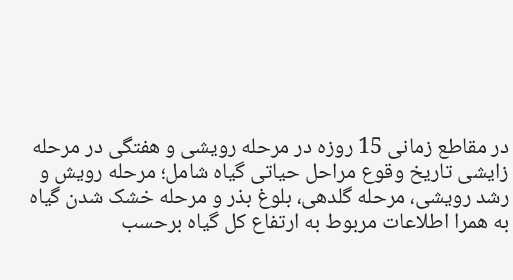در مقاطع زمانی 15 روزه در مرحله رویشی و هفتگی در مرحله زایشی تاریخ وقوع مراحل حیاتی گیاه شامل؛ مرحله رویش و رشد رویشی، مرحله گلدهی، بلوغ بذر و مرحله خشک شدن گیاه  به همرا اطلاعات مربوط به ارتفاع کل گیاه برحسب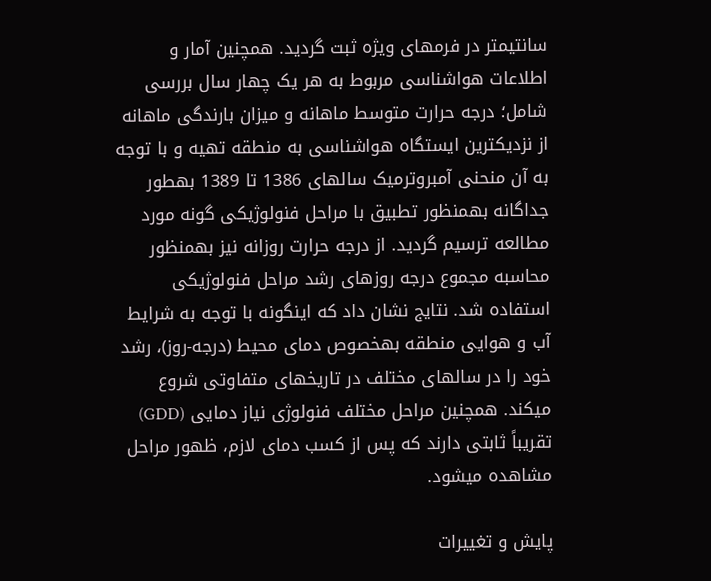سانتیمتر در فرمهای ویژه ثبت گردید. همچنین آمار و اطلاعات هواشناسی مربوط به هر یک چهار سال بررسی شامل؛ درجه حرارت متوسط ماهانه و میزان بارندگی ماهانه از نزدیکترین ایستگاه هواشناسی به منطقه تهیه و با توجه به آن منحنی آمبروترمیک سالهای 1386 تا 1389 بهطور جداگانه بهمنظور تطبیق با مراحل فنولوژیکی گونه مورد مطالعه ترسیم گردید. از درجه حرارت روزانه نیز بهمنظور محاسبه مجموع درجه روزهای رشد مراحل فنولوژیکی استفاده شد. نتایج نشان داد که اینگونه با توجه به شرایط آب و هوایی منطقه بهخصوص دمای محیط (درجه-روز)، رشد خود را در سالهای مختلف در تاریخهای متفاوتی شروع میکند. همچنین مراحل مختلف فنولوژی نیاز دمایی (GDD) تقریباً ثابتی دارند که پس از کسب دمای لازم، ظهور مراحل مشاهده میشود.

پایش و تغییرات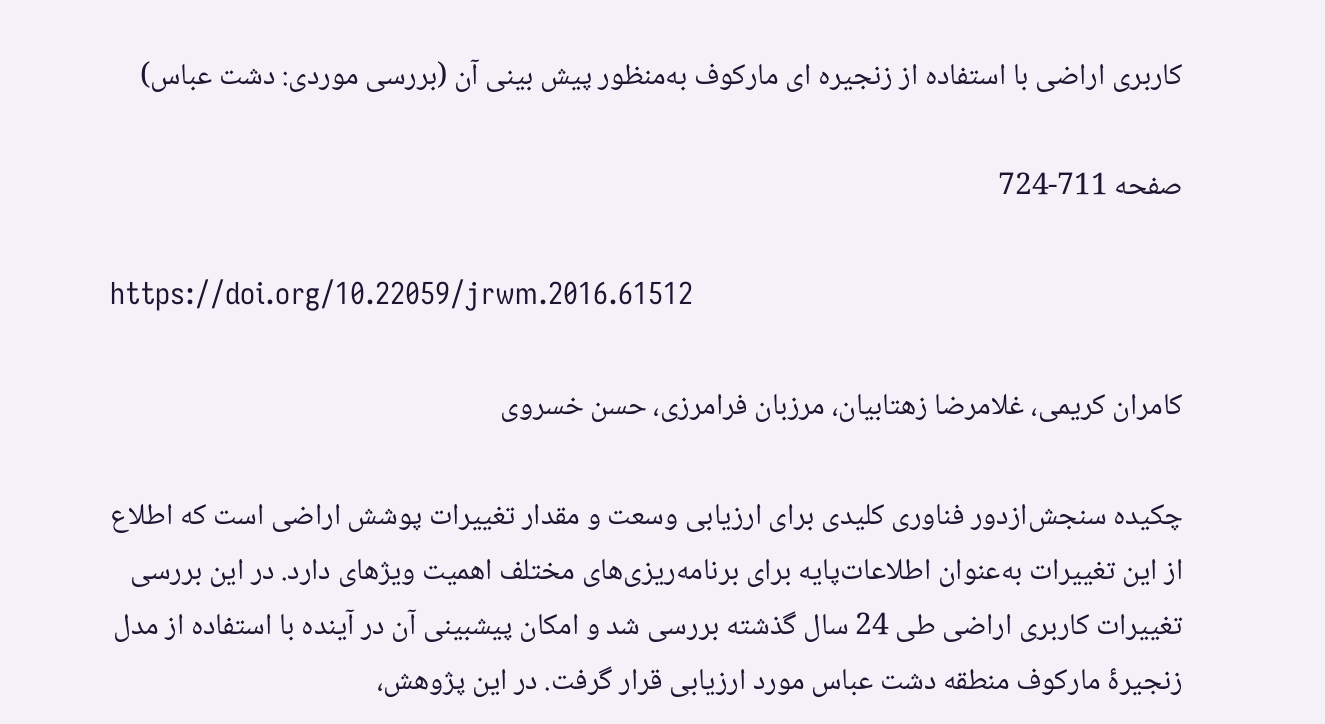کاربری اراضی با استفاده از زنجیره ای مارکوف به‌منظور پیش بینی آن (بررسی موردی: دشت عباس)

صفحه 711-724

https://doi.org/10.22059/jrwm.2016.61512

کامران کریمی، غلامرضا زهتابیان، مرزبان فرامرزی، حسن خسروی

چکیده سنجش‌ازدور فناوری کلیدی برای ارزیابی وسعت و مقدار تغییرات پوشش اراضی است که اطلاع از این تغییرات به‌عنوان اطلاعات‌پایه برای برنامه‌ریزی‌های مختلف اهمیت ویژهای دارد. در این بررسی تغییرات کاربری اراضی طی 24 سال گذشته بررسی شد و امکان پیشبینی آن در آینده با استفاده از مدل زنجیرۀ مارکوف منطقه دشت عباس مورد ارزیابی قرار گرفت. در این پژوهش،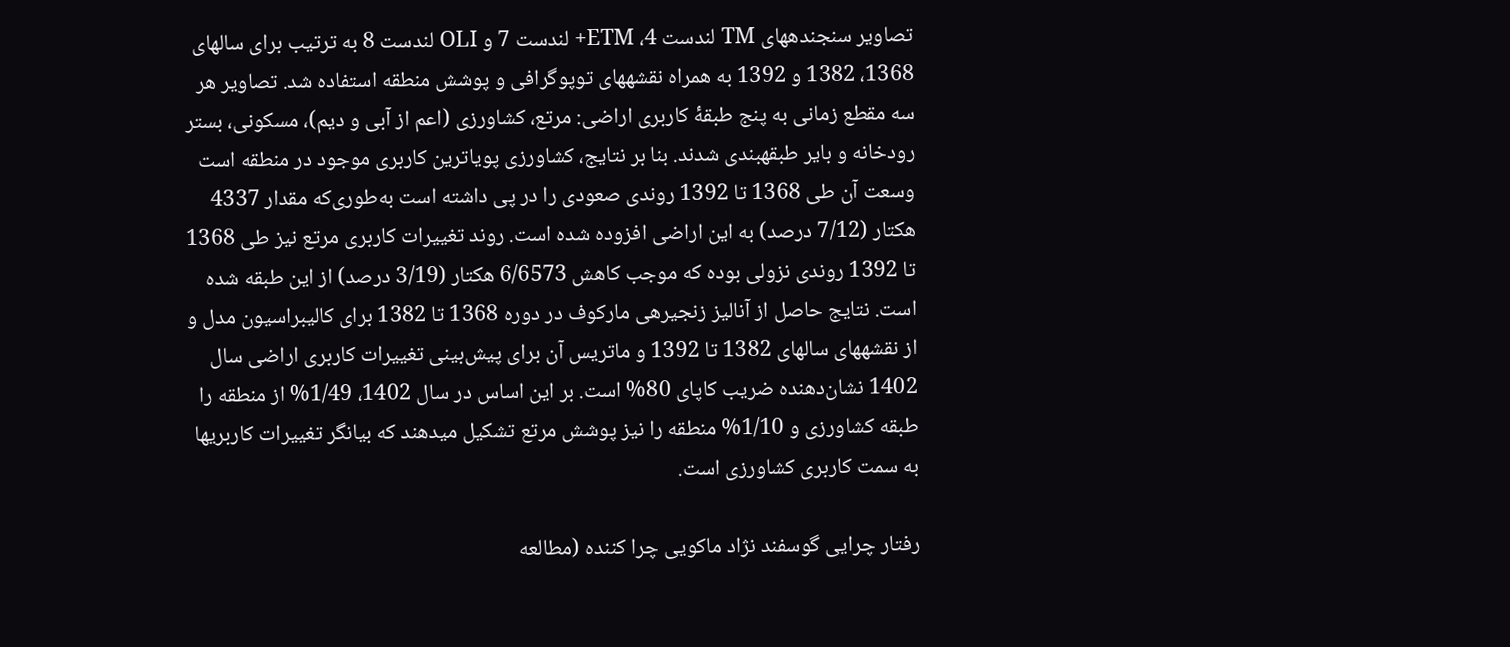تصاویر سنجندههای TM لندست 4، ETM+ لندست 7 و OLI لندست 8 به ترتیب برای سالهای 1368، 1382 و 1392 به همراه نقشههای توپوگرافی و پوشش منطقه استفاده شد. تصاویر هر سه مقطع زمانی به پنج طبقۀ کاربری اراضی: مرتع، کشاورزی (اعم از آبی و دیم)، مسکونی، بستر رودخانه و بایر طبقهبندی شدند. بنا بر نتایج، کشاورزی پویاترین کاربری موجود در منطقه است وسعت آن طی 1368 تا 1392 روندی صعودی را در پی داشته است به‌طوری‌که مقدار 4337 هکتار (7/12 درصد) به این اراضی افزوده شده است. روند تغییرات کاربری مرتع نیز طی 1368 تا 1392 روندی نزولی بوده که موجب کاهش 6/6573 هکتار (3/19 درصد) از این طبقه شده است. نتایج حاصل از آنالیز زنجیرهی مارکوف در دوره 1368 تا 1382 برای کالیبراسیون مدل و از نقشههای سالهای 1382 تا 1392 و ماتریس آن برای پیش‌بینی تغییرات کاربری اراضی سال 1402 نشان‌دهنده ضریب کاپای 80% است. بر این اساس در سال 1402، 1/49% از منطقه را طبقه کشاورزی و 1/10% منطقه را نیز پوشش مرتع تشکیل میدهند که بیانگر تغییرات کاربریها به سمت کاربری کشاورزی است.

رفتار چرایی گوسفند نژاد ماکویی چرا کننده (مطالعه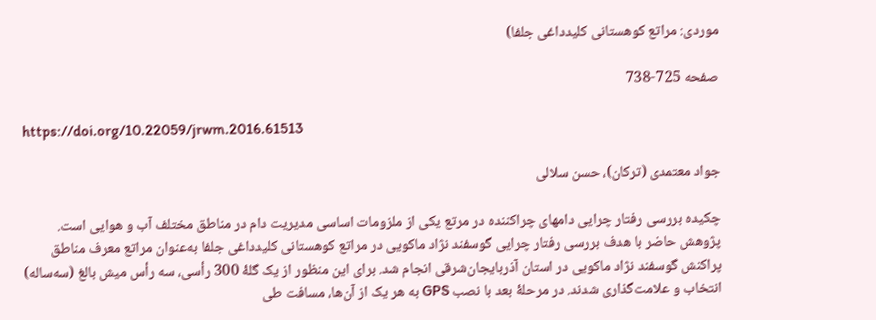موردی: مراتع کوهستانی کلیدداغی جلفا)

صفحه 725-738

https://doi.org/10.22059/jrwm.2016.61513

جواد معتمدی (ترکان)، حسن سلالی

چکیده بررسی رفتار چرایی دامهای چراکننده در مرتع یکی از ملزومات اساسی مدیریت دام در مناطق مختلف آب و هوایی است. پژوهش حاضر با هدف بررسی رفتار چرایی گوسفند نژاد ماکویی در مراتع کوهستانی کلیدداغی جلفا به‌عنوان مراتع معرف مناطق پراکنش گوسفند نژاد ماکویی در استان آذربایجان‌شرقی انجام شد. برای این منظور از یک گلۀ 300 رأسی، سه رأس میش بالغ (سه‌ساله) انتخاب و علامت‌گذاری شدند. در مرحلۀ بعد با نصب GPS به هر یک از آن‌ها، مسافت طی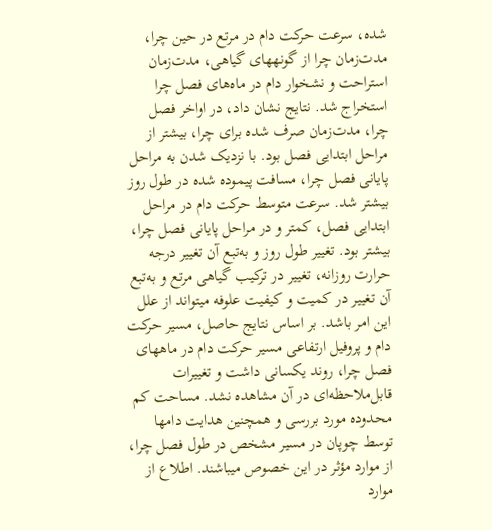شده، سرعت حرکت دام در مرتع در حین چرا، مدت‌زمان چرا از گونههای گیاهی، مدت‌زمان استراحت و نشخوار دام در ماه‌های فصل چرا استخراج شد. نتایج نشان داد، در اواخر فصل چرا، مدت‌زمان صرف شده برای چرا، بیشتر از مراحل ابتدایی فصل بود. با نزدیک شدن به مراحل پایانی فصل چرا، مسافت پیموده شده در طول روز بیشتر شد. سرعت متوسط حرکت دام در مراحل ابتدایی فصل، کمتر و در مراحل پایانی فصل چرا، بیشتر بود. تغییر طول روز و به‌تبع آن تغییر درجه حرارت روزانه، تغییر در ترکیب گیاهی مرتع و به‌تبع آن تغییر در کمیت و کیفیت علوفه میتواند از علل این امر باشد. بر اساس نتایج حاصل، مسیر حرکت دام و پروفیل ارتفاعی مسیر حرکت دام در ماههای فصل چرا، روند یکسانی داشت و تغییرات قابل‌ملاحظه‌ای در آن مشاهده نشد. مساحت کم محدوده مورد بررسی و همچنین هدایت دامها توسط چوپان در مسیر مشخص در طول فصل چرا، از موارد مؤثر در این خصوص میباشند. اطلاع از موارد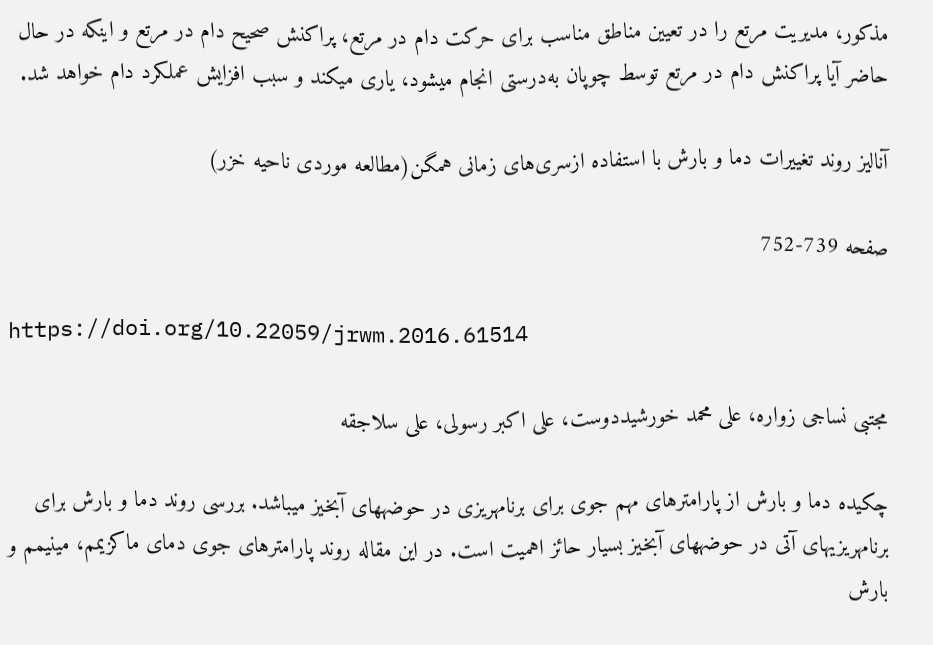مذکور، مدیریت مرتع را در تعیین مناطق مناسب برای حرکت دام در مرتع، پراکنش صحیح دام در مرتع و اینکه در حال حاضر آیا پراکنش دام در مرتع توسط چوپان به‌درستی انجام میشود، یاری میکند و سبب افزایش عملکرد دام خواهد شد.

آنالیز روند تغییرات دما و بارش با استفاده ازسری‌های زمانی همگن(مطالعه موردی ناحیه خزر)

صفحه 739-752

https://doi.org/10.22059/jrwm.2016.61514

مجتبی نساجی زواره، علی محمد خورشیددوست، علی اکبر رسولی، علی سلاجقه

چکیده دما و بارش از پارامترهای مهم جوی برای برنامهریزی در حوضههای آبخیز میباشد. بررسی روند دما و بارش برای برنامهریزیهای آتی در حوضههای آبخیز بسیار حائز اهمیت است. در این مقاله روند پارامترهای جوی دمای ماکزیمم، مینیمم و بارش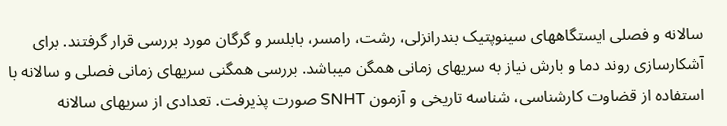سالانه و فصلی ایستگاههای سینوپتیک بندرانزلی، رشت، رامسر، بابلسر و گرگان مورد بررسی قرار گرفتند. برای آشکارسازی روند دما و بارش نیاز به سریهای زمانی همگن میباشد. بررسی همگنی سریهای زمانی فصلی و سالانه با استفاده از قضاوت کارشناسی، شناسه تاریخی و آزمون SNHT صورت پذیرفت. تعدادی از سریهای سالانه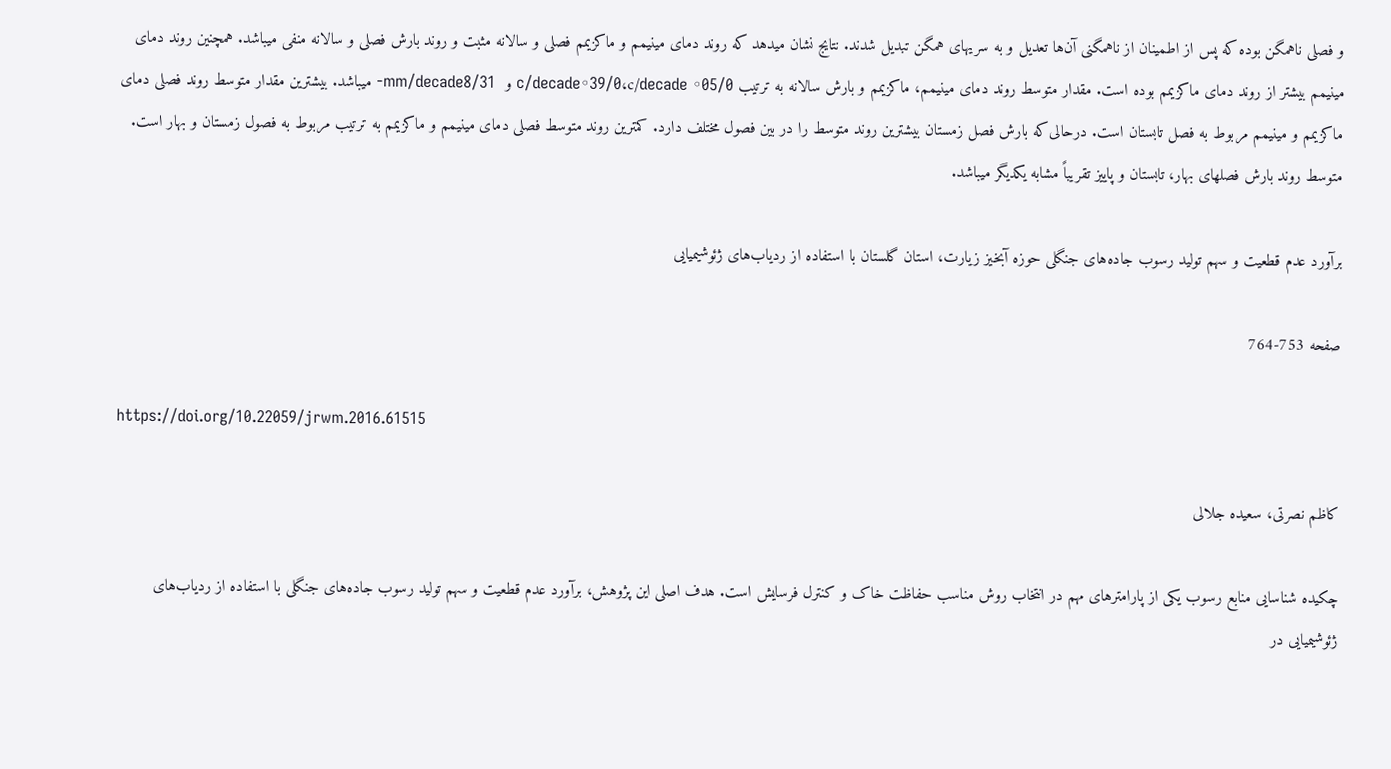و فصلی ناهمگن بوده که پس از اطمینان از ناهمگنی آن‌ها تعدیل و به سریهای همگن تبدیل شدند. نتایج نشان میدهد که روند دمای مینیمم و ماکزیمم فصلی و سالانه مثبت و روند بارش فصلی و سالانه منفی میباشد. همچنین روند دمای مینیمم بیشتر از روند دمای ماکزیمم بوده است. مقدار متوسط روند دمای مینیمم، ماکزیمم و بارش سالانه به ترتیب c/decade◦39/0،c/decade ◦05/0 و  mm/decade8/31- میباشد. بیشترین مقدار متوسط روند فصلی دمای ماکزیمم و مینیمم مربوط به فصل تابستان است. درحالی‌که بارش فصل زمستان بیشترین روند متوسط را در بین فصول مختلف دارد. کمترین روند متوسط فصلی دمای مینیمم و ماکزیمم به ترتیب مربوط به فصول زمستان و بهار است. متوسط روند بارش فصلهای بهار، تابستان و پاییز تقریباً مشابه یکدیگر میباشد.

برآورد عدم قطعیت و سهم تولید رسوب جاده‌های جنگلی حوزه آبخیز زیارت، استان گلستان با استفاده از ردیاب‌های ژئوشیمیایی

صفحه 753-764

https://doi.org/10.22059/jrwm.2016.61515

کاظم نصرتی، سعیده جلالی

چکیده شناسایی منابع رسوب یکی از پارامترهای مهم در انتخاب روش مناسب حفاظت خاک و کنترل فرسایش است. هدف اصلی این پژوهش، برآورد عدم قطعیت و سهم تولید رسوب جاده‌های جنگلی با استفاده از ردیاب‌های ژئوشیمیایی در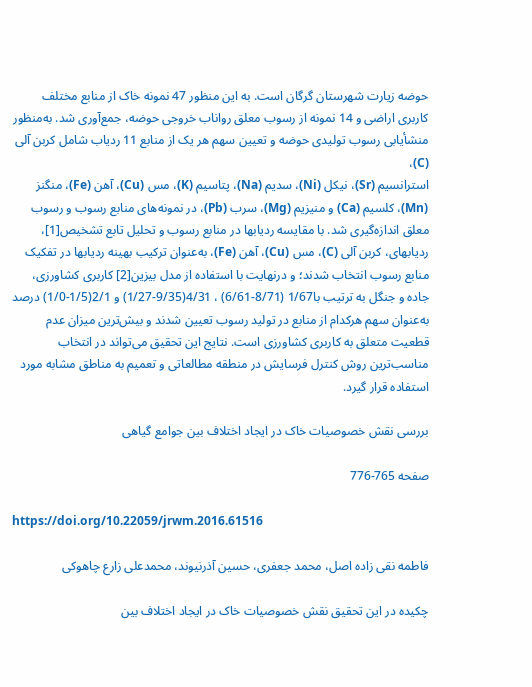حوضه زیارت شهرستان گرگان است. به این منظور 47 نمونه خاک از منابع مختلف کاربری اراضی و 14 نمونه از رسوب معلق رواناب خروجی حوضه، جمع‌آوری شد. به‌منظور منشأیابی رسوب تولیدی حوضه و تعیین سهم هر یک از منابع 11 ردیاب شامل کربن آلی (C)،
استرانسیم (Sr)، نیکل (Ni)، سدیم (Na)، پتاسیم (K)، مس (Cu)، آهن (Fe)، منگنز (Mn)، کلسیم (Ca) و منیزیم (Mg)، سرب (Pb)، در نمونه‌های منابع رسوب و رسوب معلق اندازه‌گیری شد. با مقایسه ردیابها در منابع رسوب و تحلیل تابع تشخیص[1]، ردیابهای، کربن آلی (C)، مس (Cu)، آهن (Fe)، به‌عنوان ترکیب بهینه ردیابها در تفکیک منابع رسوب انتخاب شدند؛ و درنهایت با استفاده از مدل بیزین[2] کاربری کشاورزی، جاده و جنگل به ترتیب با1/67 (8/71-6/61) ، 4/31(9/35-1/27) و 2/1(1/5-1/0) درصد  به‌عنوان سهم هرکدام از منابع در تولید رسوب تعیین شدند و بیش‌ترین میزان عدم قطعیت متعلق به کاربری کشاورزی است. نتایج این تحقیق می‌تواند در انتخاب مناسب‌ترین روش کنترل فرسایش در منطقه مطالعاتی و تعمیم به مناطق مشابه مورد استفاده قرار گیرد.

بررسی نقش خصوصیات خاک در ایجاد اختلاف بین جوامع گیاهی

صفحه 765-776

https://doi.org/10.22059/jrwm.2016.61516

فاطمه نقی زاده اصل، محمد جعفری، حسین آذرنیوند، محمدعلی زارع چاهوکی

چکیده در این تحقیق نقش خصوصیات خاک در ایجاد اختلاف بین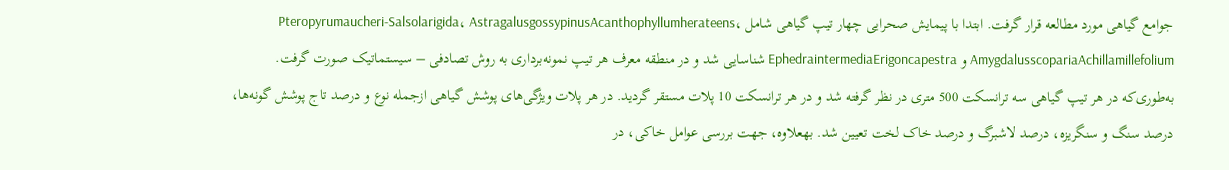جوامع گیاهی مورد مطالعه قرار گرفت. ابتدا با پیمایش صحرایی چهار تیپ گیاهی شامل Pteropyrumaucheri-Salsolarigida، AstragalusgossypinusAcanthophyllumherateens، AmygdalusscopariaAchillamillefolium و EphedraintermediaErigoncapestra شناسایی شد و در منطقه معرف هر تیپ نمونه‌برداری به روش تصادفی – سیستماتیک صورت گرفت. به‌طوری‌که در هر تیپ گیاهی سه ترانسکت 500 متری در نظر گرفته شد و در هر ترانسکت 10 پلات مستقر گردید. در هر پلات ویژگی‌های پوشش گیاهی ازجمله نوع و درصد تاج پوشش گونه‌ها، درصد سنگ و سنگریزه، درصد لاشبرگ و درصد خاک لخت تعیین شد. بهعلاوه، جهت بررسی عوامل خاکی، در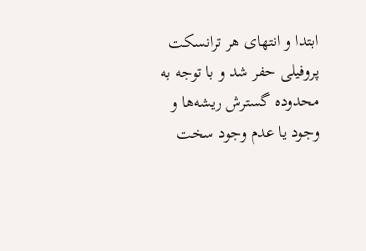ابتدا و انتهای هر ترانسکت پروفیلی حفر شد و با توجه به محدوده گسترش ریشه‌ها و وجود یا عدم وجود سخت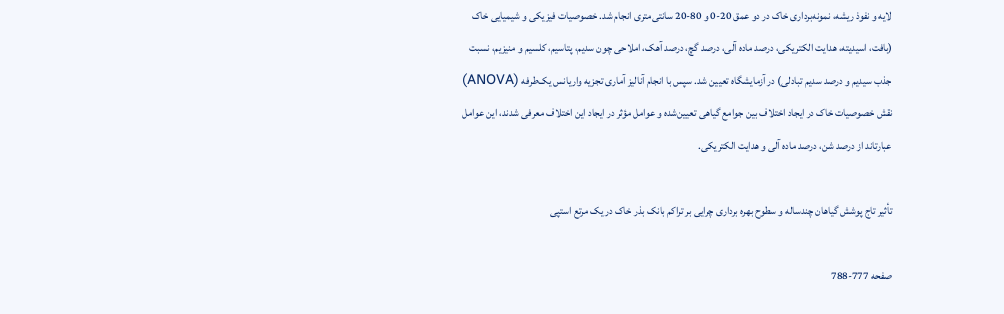لایه و نفوذ ریشه، نمونه‌برداری خاک در دو عمق 20-0 و 80-20 سانتی‌متری انجام شد. خصوصیات فیزیکی و شیمیایی خاک (بافت، اسیدیته، هدایت الکتریکی، درصد ماده آلی، درصد گچ، درصد آهک، املاحی چون سدیم، پتاسیم، کلسیم و منیزیم، نسبت جذب سیدیم و درصد سدیم تبادلی) در آزمایشگاه تعیین شد. سپس با انجام آنالیز آماری تجزیه واریانس یک‌طرفه (ANOVA) نقش خصوصیات خاک در ایجاد اختلاف بین جوامع گیاهی تعیین‌شده و عوامل مؤثر در ایجاد این اختلاف معرفی شدند، این عوامل عبارتاند از درصد شن، درصد ماده آلی و هدایت الکتریکی.

تأثیر تاج پوشش گیاهان چندساله و سطوح بهره برداری چرایی بر تراکم بانک بذر خاک در یک مرتع استپی

صفحه 777-788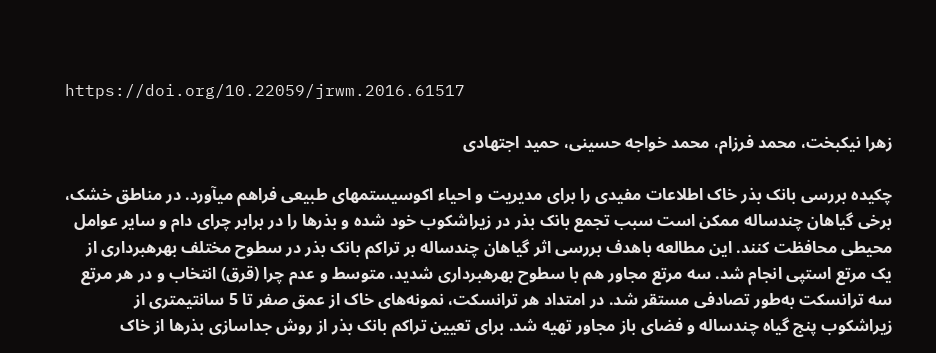https://doi.org/10.22059/jrwm.2016.61517

زهرا نیکبخت، محمد فرزام، محمد خواجه حسینی، حمید اجتهادی

چکیده بررسی بانک بذر خاک اطلاعات مفیدی را برای مدیریت و احیاء اکوسیستمهای طبیعی فراهم میآورد. در مناطق خشک، برخی گیاهان چندساله ممکن است سبب تجمع بانک بذر در زیراشکوب خود شده و بذرها را در برابر چرای دام و سایر عوامل محیطی محافظت کنند. این مطالعه باهدف بررسی اثر گیاهان چندساله بر تراکم بانک بذر در سطوح مختلف بهرهبرداری از یک مرتع استپی انجام شد. سه مرتع مجاور هم با سطوح بهرهبرداری شدید، متوسط و عدم چرا (قرق) انتخاب و در هر مرتع سه ترانسکت به‌طور تصادفی مستقر شد. در امتداد هر ترانسکت، نمونه‌های خاک از عمق صفر تا 5 سانتیمتری از زیراشکوب پنج گیاه چندساله و فضای باز مجاور تهیه شد. برای تعیین تراکم بانک بذر از روش جداسازی بذرها از خاک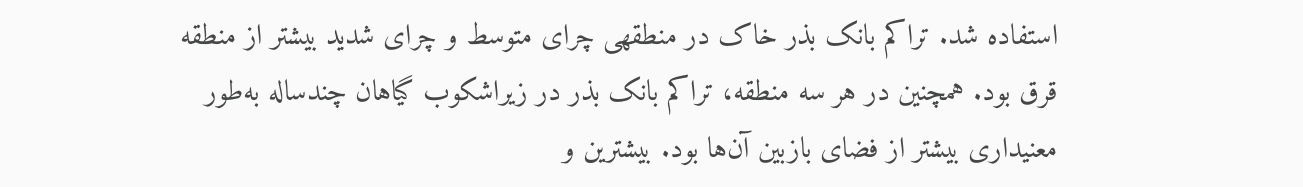استفاده شد. تراکم بانک بذر خاک در منطقهی چرای متوسط و چرای شدید بیشتر از منطقه قرق بود. همچنین در هر سه منطقه، تراکم بانک بذر در زیراشکوب گیاهان چندساله به‌طور معنیداری بیشتر از فضای بازبین آن‌ها بود. بیشترین و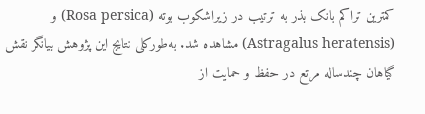کمترین تراکم بانک بذر به ترتیب در زیراشکوب بوته (Rosa persica) و (Astragalus heratensis) مشاهده شد. به‌طورکلی نتایج این پژوهش بیانگر نقش گیاهان چندساله مرتع در حفظ و حمایت از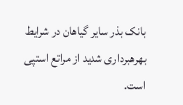بانک بذر سایر گیاهان در شرایط بهرهبرداری شدید از مراتع استپی است.